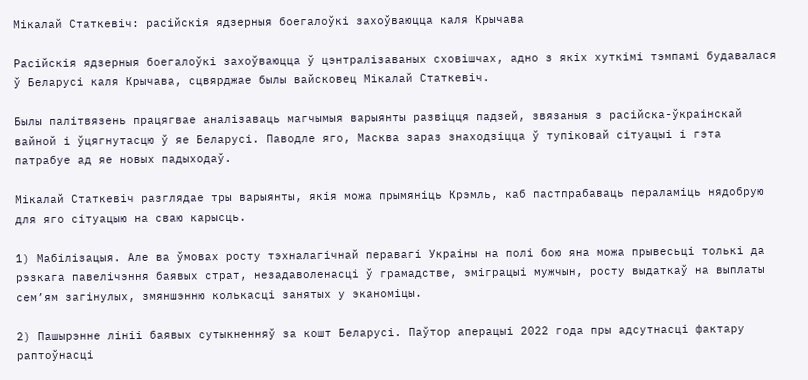Мікалай Статкевіч: расійскія ядзерныя боегалоўкі захоўваюцца каля Крычава

Расійскія ядзерныя боегалоўкі захоўваюцца ў цэнтралізаваных сховішчах, адно з якіх хуткімі тэмпамі будавалася ў Беларусі каля Крычава, сцвярджае былы вайсковец Мікалай Статкевіч.

Былы палітвязень працягвае аналізаваць магчымыя варыянты развіцця падзей, звязаныя з расійска-ўкраінскай вайной і ўцягнутасцю ў яе Беларусі. Паводле яго, Масква зараз знаходзіцца ў тупіковай сітуацыі і гэта патрабуе ад яе новых падыходаў.

Мікалай Статкевіч разглядае тры варыянты, якія можа прымяніць Крэмль, каб пастпрабаваць пераламіць нядобрую для яго сітуацыю на сваю карысць.

1) Мабілізацыя. Але ва ўмовах росту тэхналагічнай перавагі Украіны на полі бою яна можа прывесьці толькі да рэзкага павелічэння баявых страт, незадаволенасці ў грамадстве, эміграцыі мужчын, росту выдаткаў на выплаты сем’ям загінулых, змяншэнню колькасці занятых у эканоміцы.

2) Пашырэнне лініі баявых сутыкненняў за кошт Беларусі. Паўтор аперацыі 2022 года пры адсутнасці фактару раптоўнасці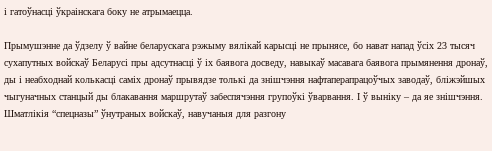і гатоўнасці ўкраінскага боку не атрымаецца.

Прымушэнне да ўдзелу ў вайне беларускага рэжыму вялікай карысці не прынясе, бо нават напад ўсіх 23 тысяч сухапутных войскаў Беларусі пры адсутнасці ў іх баявога досведу, навыкаў масавага баявога прымянення дронаў, ды і неабходнай колькасці саміх дронаў прывядзе толькі да знішчэння нафтаперапрацоўчых заводаў, бліжэйшых чыгуначных станцый ды блакавання маршрутаў забеспячэння групоўкі ўварвання. І ў выніку – да яе знішчэння. Шматлікія “спецназы” ўнутраных войскаў, навучаныя для разгону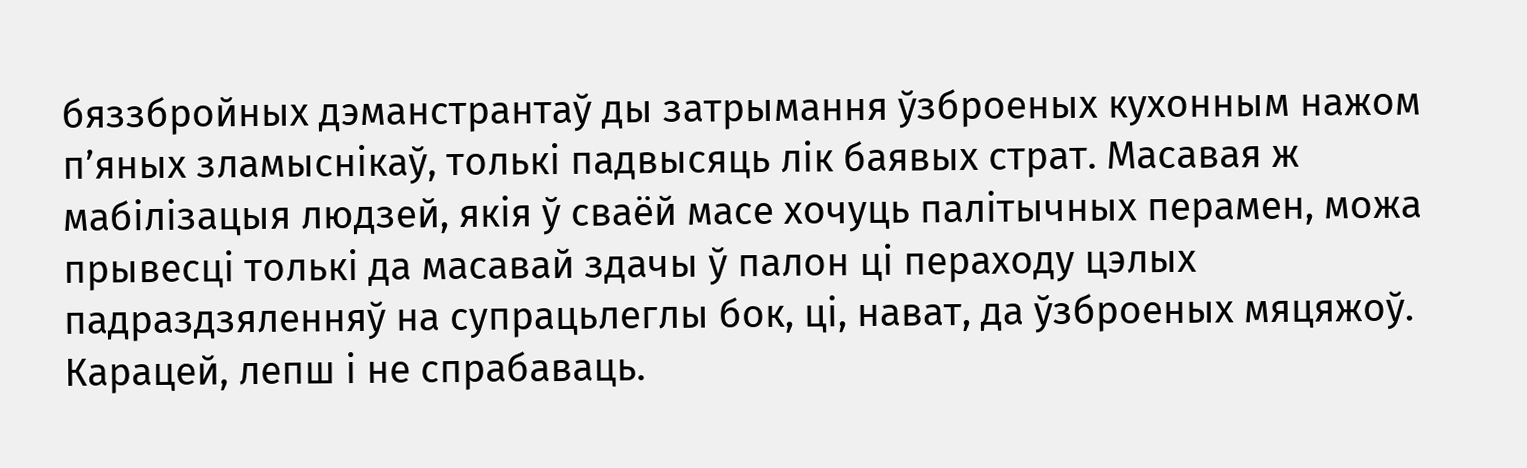бяззбройных дэманстрантаў ды затрымання ўзброеных кухонным нажом п’яных зламыснікаў, толькі падвысяць лік баявых страт. Масавая ж мабілізацыя людзей, якія ў сваёй масе хочуць палітычных перамен, можа прывесці толькі да масавай здачы ў палон ці пераходу цэлых падраздзяленняў на супрацьлеглы бок, ці, нават, да ўзброеных мяцяжоў. Карацей, лепш і не спрабаваць.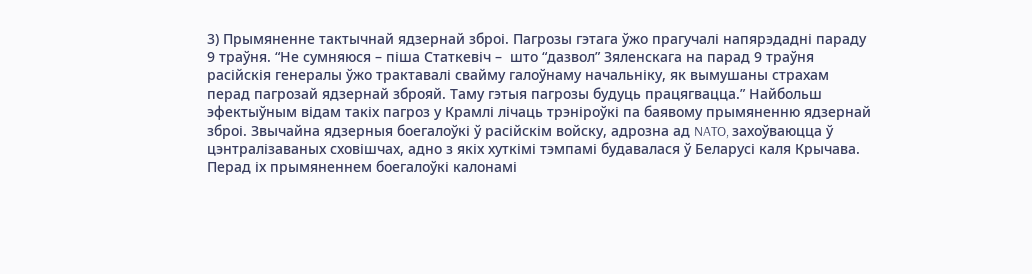3) Прымяненне тактычнай ядзернай зброі. Пагрозы гэтага ўжо прагучалі напярэдадні параду 9 траўня. “Не сумняюся – піша Статкевіч –  што “дазвол” Зяленскага на парад 9 траўня расійскія генералы ўжо трактавалі свайму галоўнаму начальніку, як вымушаны страхам перад пагрозай ядзернай зброяй. Таму гэтыя пагрозы будуць працягвацца.” Найбольш эфектыўным відам такіх пагроз у Крамлі лічаць трэніроўкі па баявому прымяненню ядзернай зброі. Звычайна ядзерныя боегалоўкі ў расійскім войску, адрозна ад NATO, захоўваюцца ў цэнтралізаваных сховішчах, адно з якіх хуткімі тэмпамі будавалася ў Беларусі каля Крычава. Перад іх прымяненнем боегалоўкі калонамі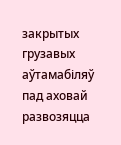закрытых грузавых аўтамабіляў пад аховай развозяцца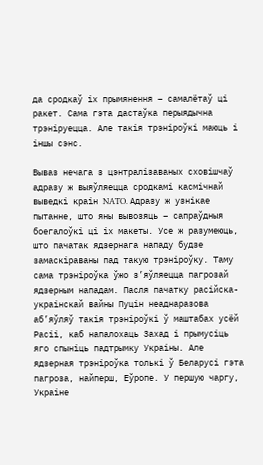да сродкаў іх прымянення – самалётаў ці ракет. Сама гэта дастаўка перыядычна трэніруецца. Але такія трэніроўкі маюць і іншы сэнс.

Вываз нечага з цэнтралізаваных сховішчаў адразу ж выяўляецца сродкамі касмічнай выведкі краін NATO. Адразу ж узнікае пытанне, што яны вывозяць – сапраўдныя боегалоўкі ці іх макеты. Усе ж разумеюць, што пачатак ядзернага нападу будзе замаскіраваны пад такую трэніроўку. Таму сама трэніроўка ўжо з’яўляецца пагрозай ядзерным нападам. Пасля пачатку расійска-украінскай вайны Пуцін неаднаразова аб’яўляў такія трэніроўкі ў маштабах усёй Расіі, каб напалохаць Захад і прымусіць яго спыніць падтрымку Украіны. Але ядзерная трэніроўка толькі ў Беларусі гэта пагроза, найперш, Еўропе. У першую чаргу, Украіне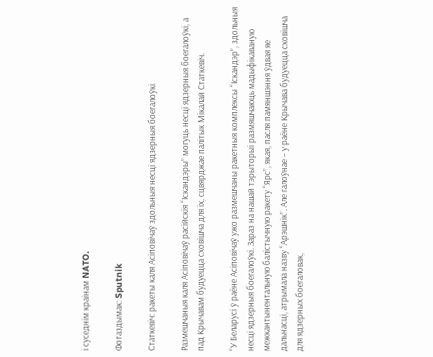і суседнім краінам NATO.

Фотаздымак: Sputnik

Статкевіч: ракеты каля Асіповічаў здольныя несці ядзерныя боегалоўкі

Размешчаныя каля Асіповічаў расійскія “Іскандэры” могуць несці ядзерныя боегалоўкі, а пад Крычавам будуецца сховішча для іх, сцвярджае палітык Мікалай Статкевіч.

“У Беларусі ў раёне Асіповічаў ужо размешчаны ракетныя комплексы “Іскандэр”, здольныя несці ядзерныя боегалоўкі. Зараз на нашай тэрыторыі размяшчаюць мадыфікаваную межкантынентальную балістычную ракету “Ярс”, якая, пасля памяншэння ўдвая яе дальнасці, атрымала назву “Арэшнік”. Але галоўнае – у раёне Крычава будуецца сховішча для ядзерных боегаловак,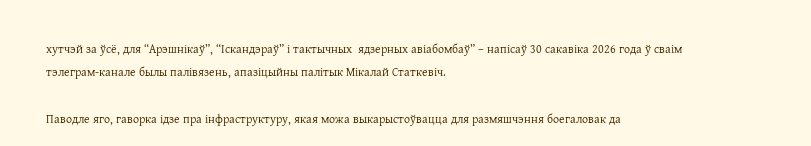хутчэй за ўсё, для “Арэшнікаў”, “Іскандэраў” і тактычных  ядзерных авіабомбаў” – напісаў 30 сакавіка 2026 года ў сваім тэлеграм-канале былы палівязень, апазіцыйны палітык Мікалай Статкевіч.

Паводле яго, гаворка ідзе пра інфраструктуру, якая можа выкарыстоўвацца для размяшчэння боегаловак да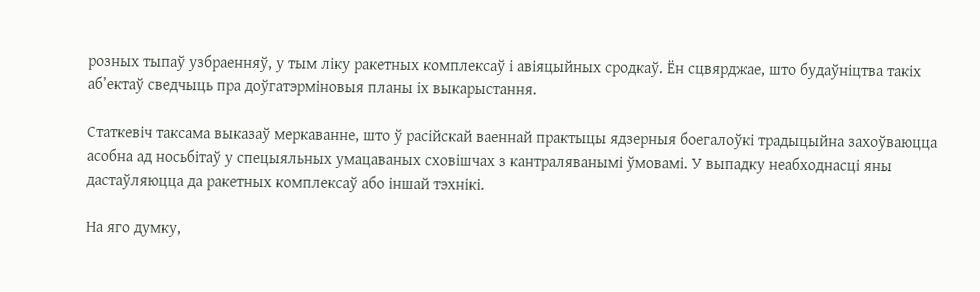розных тыпаў узбраенняў, у тым ліку ракетных комплексаў і авіяцыйных сродкаў. Ён сцвярджае, што будаўніцтва такіх аб’ектаў сведчыць пра доўгатэрміновыя планы іх выкарыстання.

Статкевіч таксама выказаў меркаванне, што ў расійскай ваеннай практыцы ядзерныя боегалоўкі традыцыйна захоўваюцца асобна ад носьбітаў у спецыяльных умацаваных сховішчах з кантраляванымі ўмовамі. У выпадку неабходнасці яны дастаўляюцца да ракетных комплексаў або іншай тэхнікі.

На яго думку,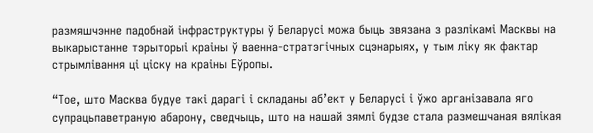размяшчэнне падобнай інфраструктуры ў Беларусі можа быць звязана з разлікамі Масквы на выкарыстанне тэрыторыі краіны ў ваенна-стратэгічных сцэнарыях, у тым ліку як фактар стрымлівання ці ціску на краіны Еўропы.

“Тое, што Масква будуе такі дарагі і складаны аб’ект у Беларусі і ўжо арганізавала яго супрацьпаветраную абарону, сведчыць, што на нашай зямлі будзе стала размешчаная вялікая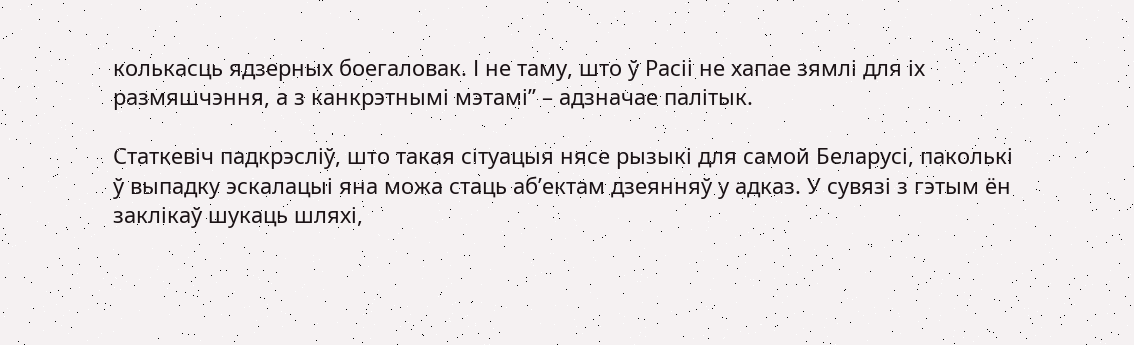колькасць ядзерных боегаловак. І не таму, што ў Расіі не хапае зямлі для іх размяшчэння, а з канкрэтнымі мэтамі” – адзначае палітык.

Статкевіч падкрэсліў, што такая сітуацыя нясе рызыкі для самой Беларусі, паколькі ў выпадку эскалацыі яна можа стаць аб’ектам дзеянняў у адказ. У сувязі з гэтым ён заклікаў шукаць шляхі,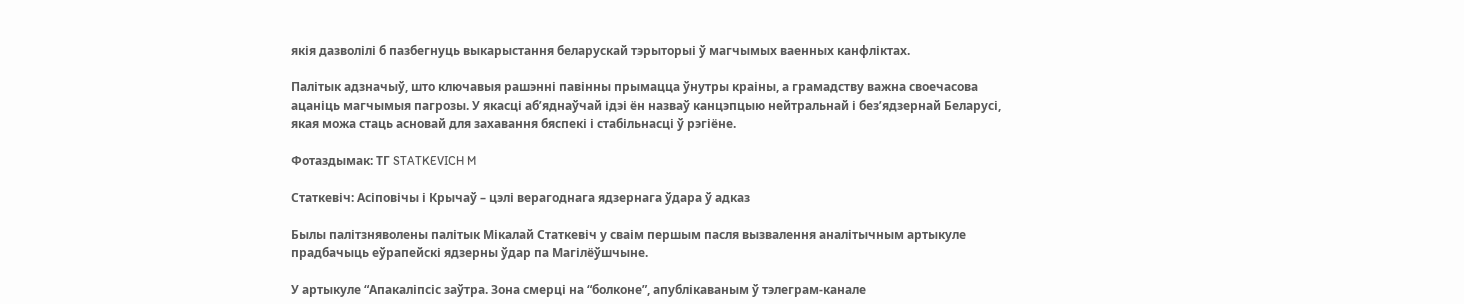якія дазволілі б пазбегнуць выкарыстання беларускай тэрыторыі ў магчымых ваенных канфліктах.

Палітык адзначыў, што ключавыя рашэнні павінны прымацца ўнутры краіны, а грамадству важна своечасова ацаніць магчымыя пагрозы. У якасці аб’яднаўчай ідэі ён назваў канцэпцыю нейтральнай і без’ядзернай Беларусі, якая можа стаць асновай для захавання бяспекі і стабільнасці ў рэгіёне.

Фотаздымак: ТГ STATKEVICH M

Статкевіч: Асіповічы і Крычаў – цэлі верагоднага ядзернага ўдара ў адказ

Былы палітзняволены палітык Мікалай Статкевіч у сваім першым пасля вызвалення аналітычным артыкуле прадбачыць еўрапейскі ядзерны ўдар па Магілёўшчыне.

У артыкуле “Апакаліпсіс заўтра. Зона смерці на “болконе”, апублікаваным ў тэлеграм-канале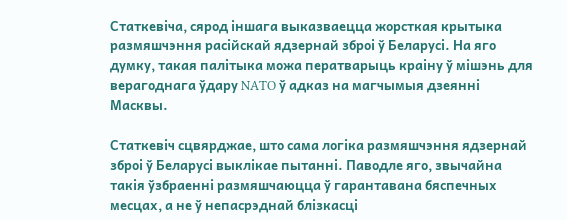Статкевіча, сярод іншага выказваецца жорсткая крытыка размяшчэння расійскай ядзернай зброі ў Беларусі. На яго думку, такая палітыка можа ператварыць краіну ў мішэнь для верагоднага ўдару NATO ў адказ на магчымыя дзеянні Масквы.

Статкевіч сцвярджае, што сама логіка размяшчэння ядзернай зброі ў Беларусі выклікае пытанні. Паводле яго, звычайна такія ўзбраенні размяшчаюцца ў гарантавана бяспечных месцах, а не ў непасрэднай блізкасці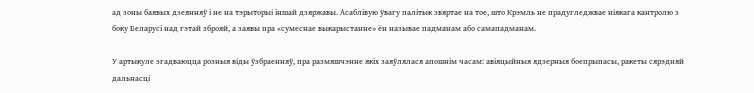ад зоны баявых дзеянняў і не на тэрыторыі іншай дзяржавы. Асаблівую ўвагу палітык звяртае на тое, што Крэмль не прадугледжвае ніякага кантролю з боку Беларусі над гэтай зброяй, а заявы пра «сумеснае выкарыстанне» ён называе падманам або самападманам.

У артыкуле згадваюцца розныя віды ўзбраенняў, пра размяшчэнне якіх заяўлялася апошнім часам: авіяцыйныя ядзерныя боепрыпасы, ракеты сярэдняй дальнасці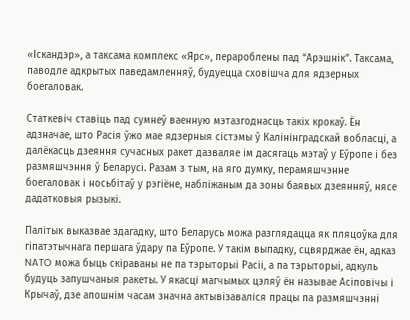«Іскандэр», а таксама комплекс «Ярс», перароблены пад “Арэшнік”. Таксама, паводле адкрытых паведамленняў, будуецца сховішча для ядзерных боегаловак.

Статкевіч ставіць пад сумнеў ваенную мэтазгоднасць такіх крокаў. Ён адзначае, што Расія ўжо мае ядзерныя сістэмы ў Калінінградскай вобласці, а далёкасць дзеяння сучасных ракет дазваляе ім дасягаць мэтаў у Еўропе і без размяшчэння ў Беларусі. Разам з тым, на яго думку, перамяшчэнне боегаловак і носьбітаў у рэгіёне, набліжаным да зоны баявых дзеянняў, нясе дадатковыя рызыкі.

Палітык выказвае здагадку, што Беларусь можа разглядацца як пляцоўка для гіпатэтычнага першага ўдару па Еўропе. У такім выпадку, сцвярджае ён, адказ NATO можа быць скіраваны не па тэрыторыі Расіі, а па тэрыторыі, адкуль будуць запушчаныя ракеты. У якасці магчымых цэляў ён называе Асіповічы і Крычаў, дзе апошнім часам значна актывізаваліся працы па размяшчэнні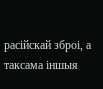расійскай зброі, а таксама іншыя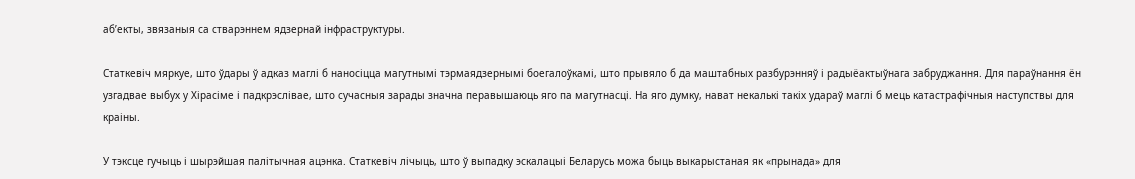аб’екты, звязаныя са стварэннем ядзернай інфраструктуры.

Статкевіч мяркуе, што ўдары ў адказ маглі б наносіцца магутнымі тэрмаядзернымі боегалоўкамі, што прывяло б да маштабных разбурэнняў і радыёактыўнага забруджання. Для параўнання ён узгадвае выбух у Хірасіме і падкрэслівае, што сучасныя зарады значна перавышаюць яго па магутнасці. На яго думку, нават некалькі такіх удараў маглі б мець катастрафічныя наступствы для краіны.

У тэксце гучыць і шырэйшая палітычная ацэнка. Статкевіч лічыць, што ў выпадку эскалацыі Беларусь можа быць выкарыстаная як «прынада» для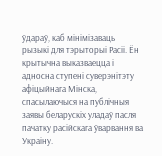ўдараў, каб мінімізаваць рызыкі для тэрыторыі Расіі. Ён крытычна выказваецца і адносна ступені суверэнітэту афіцыйнага Мінска, спасылаючыся на публічныя заявы беларускіх уладаў пасля пачатку расійскага ўварвання ва Украіну.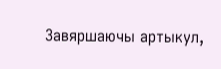Завяршаючы артыкул,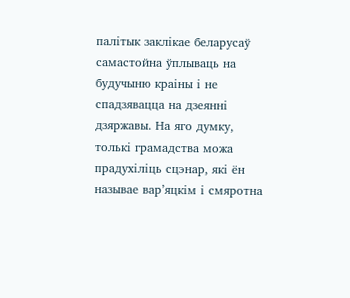палітык заклікае беларусаў самастойна ўплываць на будучыню краіны і не спадзявацца на дзеянні дзяржавы. На яго думку, толькі грамадства можа прадухіліць сцэнар, які ён называе вар’яцкім і смяротна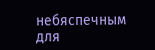небяспечным для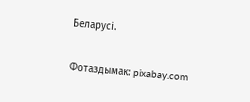Беларусі.

Фотаздымак: pixabay.com